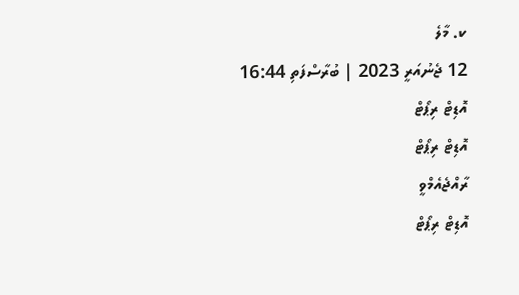ކ. މާލެ
12 ޖެނުއަރީ 2023 | ބުރާސްފަތި 16:44
އޮޑިޓް ރިޕޯޓް
އޮޑިޓް ރިޕޯޓް
ރާއްޖެއެމްވީ
އޮޑިޓް ރިޕޯޓް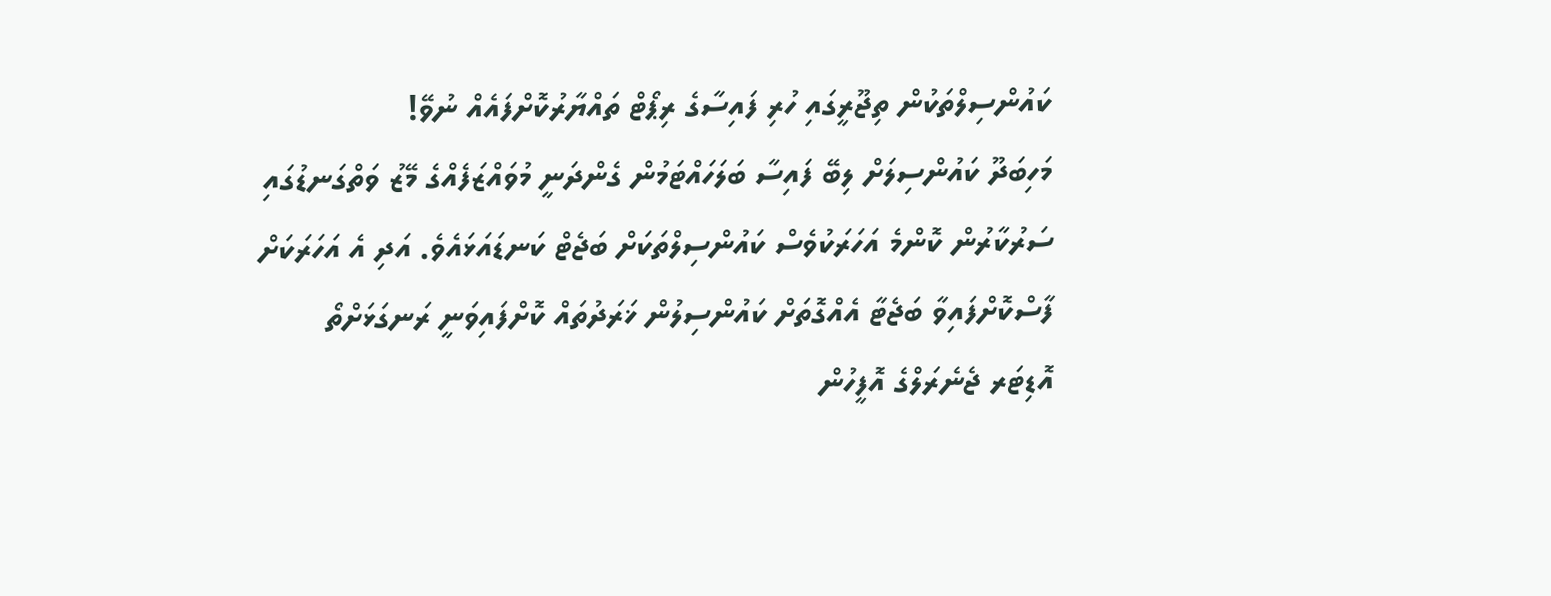ކައުންސިލްތަކުން ތިޖޫރީގައި ހުރި ފައިސާގެ ރިޕޯޓް ތައްޔާރުކޮށްފައެއް ނުވޭ!
މަހިބަދޫ ކައުންސިލަށް ލިބޭ ފައިސާ ބަލަހައްޓަމުން ގެންދަނީ މުވައްޒަފެއްގެ މޭޒު ވަތްގަނޑުގައި
ސަރުކާރުން ކޮންމެ އަހަރަކުވެސް ކައުންސިލްތަކަށް ބަޖެޓް ކަނޑައަޅައެވެ. އަދި އެ އަހަރަކަށް ފާސްކޮށްފައިވާ ބަޖެޓާ އެއްގޮތަށް ކައުންސިލުން ޚަރަދުތައް ކޮށްފައިވަނީ ރަނގަޅަށްތޯ އޮޑިޓަރ ޖެނެރަލްގެ އޮފީހުން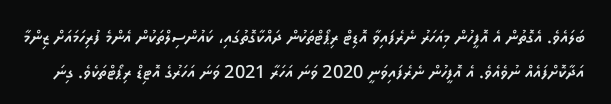ބަލައެވެ. އެގޮތުން އެ އޮފީހުން މިއަހަރު ނެރެފައިވާ އޮޑިޓް ރިޕޯޓްތަކުން ދައްކާގޮތުގައި، ކައުންސިލްތަކުން އެންމެ ފުރިހަމައަށް ޒިންމާ އަދާކޮށްފައެއް ނުވެއެވެ. އެ އޮފީހުން ނެރެފައިވަނީ 2020 ވަނަ އަހަރާ 2021 ވަނަ އަހަރުގެ އޮޓިޑް ރިޕޯޓްތަކެވެ. ގިނަ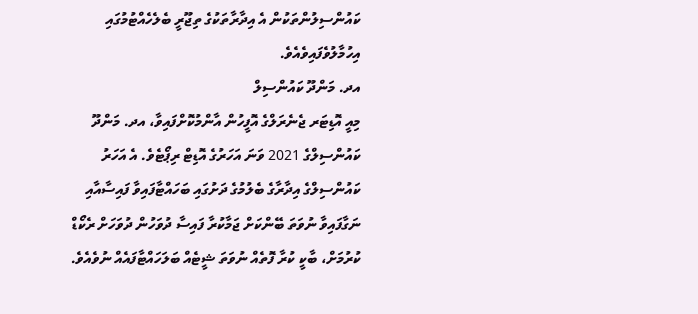ކައުންސިލުންތަކުން އެ އިދާރާތަކުގެ ތިޖޫރީ ބެލެހެއްޓުމުގައި އިހުމާލުވެފައިވެއެވެ.
އދ. މަންދޫ ކައުންސިލް
މިއީ އޮޑިޓަރ ޖެނެރަލްގެ އޮފީހުން އާންމުކޮށްފައިވާ، އދ. މަންދޫ ކައުންސިލްގެ 2021 ވަނަ އަހަރުގެ އޮޑިޓް ރިޕޯޓެވެ. އެ އަހަރު ކައުންސިލްގެ އިދާރާގެ ބެލުމުގެ ދަށުގައި ބަހައްޓާފައިވާ ފައިސާއާއި ނަގާފައިވާ ނުވަތަ ބޭންކަށް ޖަމާކުރާ ފައިސާ ދުވަހުން ދުވަހަށް ރެކޯޑް ކުރުމަށް، ބާކީ ކުރާ ފޮތެއް ނުވަތަ ޝީޓެއް ބަލަހައްޓާފައެއް ނުވެއެވެ.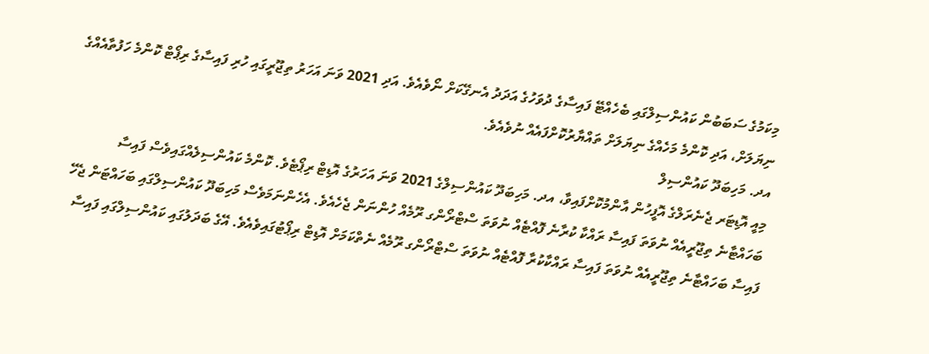މިކަމުގެ ސަބަބުން ކައުންސިލްގައި ބެހެއްޓޭ ފައިސާގެ ދުވަހުގެ އަދަދު އެނގޭކަށް ނޯވެއެވެ. އަދި 2021 ވަނަ އަހަރު ތިޖޫރީގައި ހުރި ފައިސާގެ ރިޕޯޓް ކޮންމެ ހަފުތާއެއްގެ ނިޔަލަށް، އަދި ކޮންމެ މަހެއްގެ ނިޔަލަށް ތައްޔާރުކޮށްފައެއް ނުވެއެވެ.
އދ. މަހިބަދޫ ކައުންސިލް
މިއީ އޮޑިޓަރ ޖެނެރަލްގެ އޮފީހުން އާންމުކޮށްފައިވާ، އދ. މަހިބަދޫ ކައުންސިލްގެ 2021 ވަނަ އަހަރުގެ އޮޑިޓް ރިޕޯޓެވެ. ކޮންމެ ކައުންސިލެއްގައިވެސް ފައިސާ ބަހައްޓާނެ ތިޖޫރީއެއް ނުވަތަ ފައިސާ ރައްކާ ކުރާނެ ފޮއްޓެއް ނުވަތަ ސްޓްރޯންގ ރޫމެއް ހުންނަން ޖެހެއެވެ. އެހެންނަމަވެސް މަހިބަދޫ ކައުންސިލްގައި ބަހައްޓަން ޖެހޭ ފައިސާ ބަހައްޓާނެ ތިޖޫރީއެއް ނުވަތަ ފައިސާ ރައްކާކުރާ ފޮއްޓެއް ނުވަތަ ސްޓްރޯންގ ރޫމެއް ނެތްކަމަށް އޮޑިޓް ރިޕޯޓުގައިވެއެވެ. އޭގެ ބަދަލުގައި ކައުންސިލްގައި ފައިސާ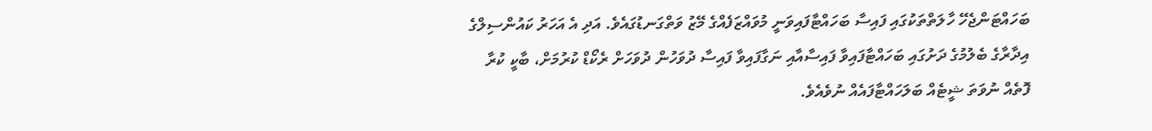ބަހައްޓަންޖެހޭ ހާލަތްތަކުގައި ފައިސާ ބަހައްޓާފައިވަނީ މުވައްޒަފެއްގެ މޭޒު ވަތްގަނޑުގައެވެ. އަދި އެ އަހަރު ކައުންސިލްގެ އިދާރާގެ ބެލުމުގެ ދަށުގައި ބަހައްޓާފައިވާ ފައިސާއާއި ނަގާފައިވާ ފައިސާ ދުވަހުން ދުވަހަށް ރެކޯޑް ކުރުމަށް، ބާކީ ކުރާ ފޮތެއް ނުވަތަ ޝީޓެއް ބަލަހައްޓާފައެއް ނުވެއެވެ.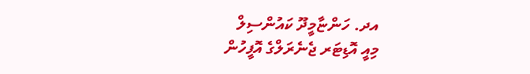އދ. ހަންޏާމީދޫ ކައުންސިލް
މިއީ އޮޑިޓަރ ޖެނެރަލްގެ އޮފީހުން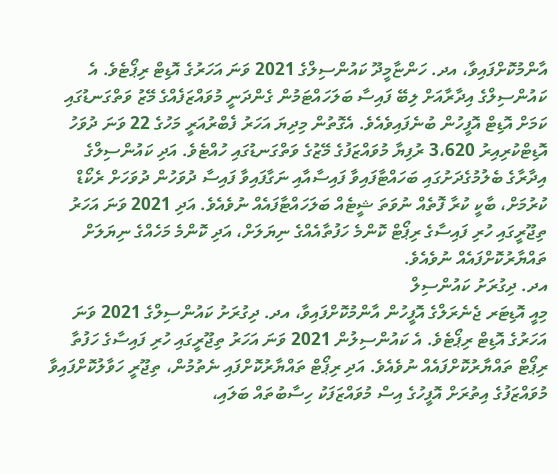އާންމުކޮށްފައިވާ، އދ. ހަންޏާމީދޫ ކައުންސިލްގެ 2021 ވަނަ އަހަރުގެ އޮޑިޓް ރިޕޯޓެވެ. އެ ކައުންސިލްގެ އިދާރާއަށް ލިބޭ ފައިސާ ބަލަހައްޓަމުން ގެންދަނީ މުވައްޒަފެއްގެ މޭޒު ވަތްގަނޑުގައި ކަމަށް އޮޑިޓް އޮފީހުން ބުނެފައިވެއެވެ. އެގޮތުން މިދިޔަ އަހަރު ފެބްރުއަރީ މަހުގެ 22 ވަނަ ދުވަހު އޮޑިޓްކުރިއިރު 3،620 ރުފިޔާ މުވައްޒަފުގެ މޭޒުގެ ވަތްގަނޑުގައި ހުއްޓެވެ. އަދި ކައުންސިލްގެ އިދާރާގެ ބެލުމުގެދަށުގައި ބަހައްޓާފައިވާ ފައިސާއާއި ނަގާފައިވާ ފައިސާ ދުވަހުން ދުވަހަށް ރެކޯޑް ކުރުމަށް، ބާކީ ކުރާ ފޮތެއް ނުވަތަ ޝީޓެއް ބަލަހައްޓާފައެއް ނުވެއެވެ. އަދި 2021 ވަނަ އަހަރު ތިޖޫރީގައި ހުރި ފައިސާގެ ރިޕޯޓް ކޮންމެ ހަފުތާއެއްގެ ނިޔަލަށް، އަދި ކޮންމެ މަހެއްގެ ނިޔަލަށް ތައްޔާރުކޮށްފައެއް ނުވެއެވެ.
އދ. ދިގުރަށު ކައުންސިލް
މިއީ އޮޑިޓަރ ޖެނެރަލްގެ އޮފީހުން އާންމުކޮށްފައިވާ، އދ. ދިގުރަށު ކައުންސިލްގެ 2021 ވަނަ އަހަރުގެ އޮޑިޓް ރިޕޯޓެވެ. އެ ކައުންސިލުން 2021 ވަނަ އަހަރު ތިޖޫރީގައި ހުރި ފައިސާގެ ހަފުތާ ރިޕޯޓް ތައްޔާރުކޮށްފައެއް ނުވެއެވެ. އަދި ރިޕޯޓް ތައްޔާރުކޮށްފައި ނެތުމުން، ތިޖޫރީ ހަވާލުކޮށްފައިވާ މުވައްޒަފުގެ އިތުރަށް އޮފީހުގެ އިސް މުވައްޒަފަކު ހިސާބުތައް ބަލައި،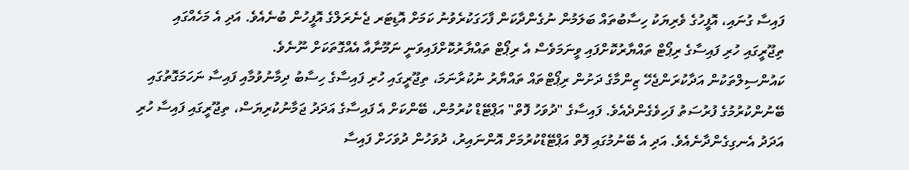ފައިސާ ގުނައި، އޮފީހުގެ ވެރިޔަކު ހިސާބުތައް ބަލަމުން ނުގެންދާކަން ފާހަގަކުރެވުނު ކަމަށް އޮޑިޓަރ ޖެނެރަލްގެ އޮފީހުން ބުނެއެވެ. އަދި އެ މަހެއްގައި ތިޖޫރީގައި ހުރި ފައިސާގެ ރިޕޯޓް ތައްޔާރުކޮށްފައި ވީނަމަވެސް އެ ރިޕޯޓް ތައްޔާރުކޮށްފައިވަނީ ނަމޫނާއާ އެއްގޮތަކަށް ނޫނެވެ.
ކައުންސިލްތަކުން އަދާކުރަންޖެހޭ ޒިންމާގެ ދަށުން ރިޕޯޓްތައް ތައްޔާރު ނުކުރާނަމަ، ތިޖޫރީގައި ހުރި ފައިސާގެ ހިސާބު ދިމާނުވުމާއި ފައިސާ ނަހަމަގޮތުގައި ބޭނުންކުރުމުގެ ފުރުސަތު ފަހިވެގެންދެއެވެ. ފައިސާގެ "ދުވަހު ފޮތް" އަޕްޓޭޑް ކުރުމުން، ބޭންކަށް އެ ފައިސާގެ އަދަދު ޖަމާނުކުރިޔަސް، ތިޖޫރީގައި ފައިސާ ހުރި އަދަދު އެނގިގެންދާނެއެވެ. އަދި އެ ބޭނުމުގައި ފޮތް އަޕްޓޭޑްކުރުމަށް އޮންނައިރު، ދުވަހުން ދުވަހަށް ފައިސާ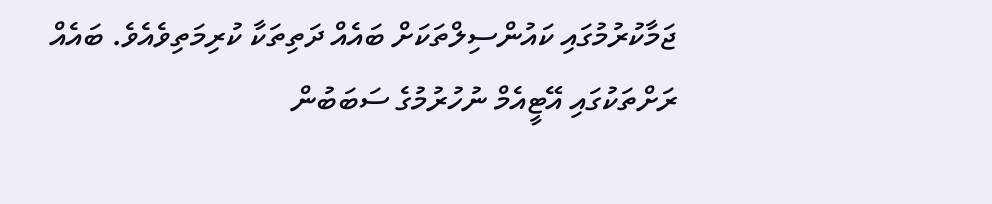ޖަމާކުރުމުގައި ކައުންސިލްތަކަށް ބައެއް ދަތިތަކާ ކުރިމަތިވެއެވެ. ބައެއް ރަށްތަކުގައި އޭޓީއެމް ނުހުރުމުގެ ސަބަބުން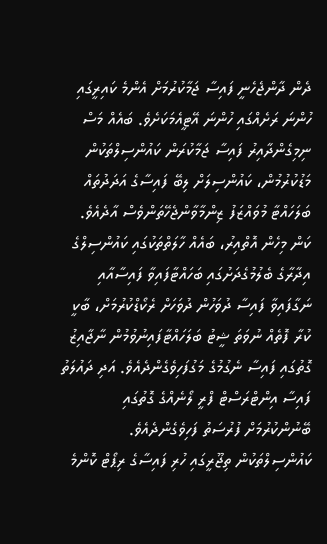ދެން ދާންޖެހެނީ ފައިސާ ޖަމާކުރުމަށް އެންމެ ކައިރީގައި ހުންނަ ރަށެއްގައި ހުންނަ އޭޓީއެމަކަށެވެ. ބައެއް މަސް ނިމިގެންދާއިރު ފައިސާ ޖަމާކުރަން ކައުންސިލްތަކުން މަޑުކުރުމުން، ކައުންސިލަށް ލިބޭ ފައިސާގެ އަދަދުތައް ބަލަހައްޓާ މުވައްޒަފު ޒިންމާވާންޖެހޭތަންވެސް އާދެއެވެ.
ކަން މިހެން އޮތްއިރު، ބައެއް ހާލަތްތަކުގައި ކައުންސިލްގެ އިދާރާގެ ބެލުމުގެދަށުގައި ބަހައްޓާފައިވާ ފައިސާއާއި ނަގާފައިވާ ފައިސާ ދުވަހުން ދުވަހަށް ރެކޯޑްކުރުމަށް، ބާކީ ކުރާ ފޮތެއް ނުވަތަ ޝީޓު ބަލަހައްޓާފައިނުވުމުން ނާޖާއިޒު ގޮތުގައި ފައިސާ ނެގުމުގެ މަގުފަހިވެގެންދެއެވެ. އަދި ދައުލަތު ފައިސާ އިންޓްރަސްޓް ފްރީ ލޯނެއްގެ ގޮތުގައި ބޭނުންކުރުމަށް ފުރުސަތު ފަހިވެގެންދެއެވެ. ކައުންސިލްތަކުން ތިޖޫރީގައި ހުރި ފައިސާގެ ރިޕޯޓް ކޮންމެ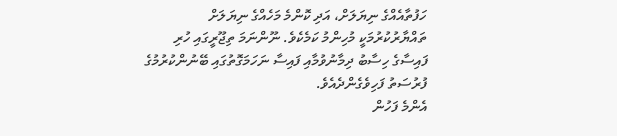ހަފުތާއެއްގެ ނިޔަލަށް، އަދި ކޮންމެ މަހެއްގެ ނިޔަލަށް ތައްޔާރުކުރުމަކީ މުހިންމު ކަމެކެވެ. ނޫންނަމަ ތިޖޫރީގައި ހުރި ފައިސާގެ ހިސާބު ދިމާނުވުމާއި ފައިސާ ނަހަމަގޮތުގައި ބޭނުންކުރުމުގެ ފުރުސަތު ފަހިވެގެންދެއެވެ.
އެންމެ ފަހުން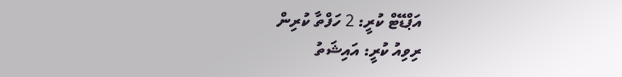އަޕްޑޭޓް ކުރީ: 2 ހަފްތާ ކުރިން
ރިވިއު ކުރީ: އައިޝަތު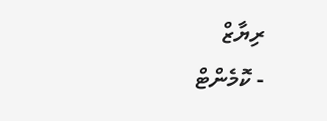ރިޔާޒް
- ކޮމެންޓް